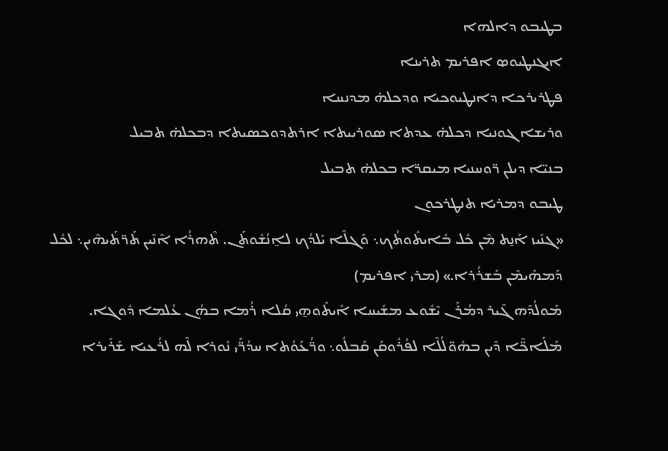ܒܛܝܒܘ ܕܐܠܗܐ
ܐܝܓܢܛܝܘܤ ܐܦܪܝܡ ܬܪܝܢܐ
ܦܛܪܝܪܟܐ ܕܐܢܛܝܘܟܝܐ ܘܕܟܠܗ̇ ܡܕܢܚܐ
ܘܪܝܫܐ ܓܘܢܝܐ ܕܟܠܗ̇ ܥܕܬܐ ܣܘܪܝܝܬܐ ܐܪܬܕܘܟܣܝܬܐ ܕܒܟܠܗ̇ ܬܒܝܠ
ܒܢܝ̈ܐ ܕܝܠܢ ܪ̈ܘܚܢܝܐ ܡܝܩܪ̈ܐ ܒܟܠܗ̇ ܬܒܝܠ
ܛܝܒܘ ܕܡܪܝܐ ܬܢܛܪܟܘܢ
«ܓܢܺܝܙ ܐܰܢ̱ܬ ܡܶܢ ܟܽܠ ܒܺܐܝܬܽܘܬܳܟ܆ ܘܰܓܠܶܐ ܝܰܠܕܳܟ ܠܐ̱ܢܳܫܽܘܬܰܢ. ܬܶܗܪܳܐ ܐܶܢܶܝܢ ܬܰܪ̈ܬܰܝܗܶܝܢ܆ ܠܟܽܠ ܕܰܡܗܰܝܡܶܢ ܒܰܫܪܳܪܐ.» (ܡܪܝ ܐܦܪܝܡ)
ܡܰܘܠܳܕܶܗ ܓܶܝܪ ܕܡܳܪܰܢ ܝܶܫܽܘܥ ܡܫܺܝܚܐ ܐܺܝܬܰܘܗ̱ܝ ܩܳܠܐ ܪܳܡܐ ܒܗܳܢ ܥܳܠܡܐ ܕܽܘܓܐ. ܡܰܠܰܐܟ̈ܶܐ ܕܶܝܢ ܒܗܽܘ̈ܠܳܠܶܐ ܠܦܳܪܽܘܩܰܢ ܩܰܒܠܽܘ܆ ܘܪ̈ܳܥܰܘܳܬܐ ܚܕܳܪ̈ܰܝ ܢܽܘܪܐ ܠܶܗ ܠܪܳܥܝܐ ܫܰܪܺܝܪܐ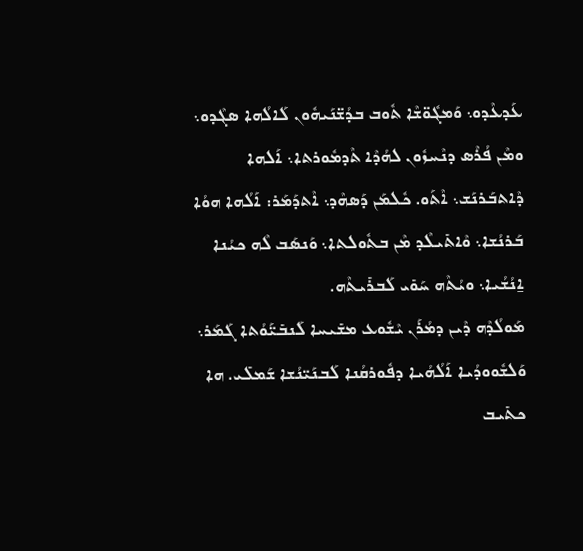ܥܰܕܥܶܕܘ܆ ܘܰܡܓܽܘ̈ܫܶܐ ܬܽܘܒ ܒܕܳܫ̈ܢܰܝܗܽܘܢ ܠܰܐܠܳܗܐ ܣܓܶܕܘ܆ ܘܡܶܢ ܦܳܪܶܣ ܕܢܶܚܙܽܘܢ ܠܗܳܕܶܐ ܬܶܕܡܽܘܪܬܐ܆ ܐܰܠܗܐ ܕܶܐܬܒܰܪܢܰܫ܆ ܐܶܬܰܘ. ܟܽܠܡܰܢ ܕܰܣܗܶܕ܆ ܐܶܬܕܰܡܰܪ: ܐܰܠܳܗܐ ܗܘܳܐ ܒܰܪܢܳܫܐ܆ ܘܶܐܬܺܝܠܶܕ ܡܶܢ ܒܬܽܘܠܬܐ܆ ܘܰܢܣܰܒ ܠܶܗ ܟܝܳܢܐ ܐ̱ܢܳܫܳܝܐ܆ ܘܝܳܬܶܗ ܚܰܘܺܝ ܠܰܒܪܺܝܬܶܗ.
ܡܰܘܠܳܕܶܗ ܕܶܝܢ ܕܡܳܪܰܢ ܝܶܫܽܘܥ ܡܫܺܝܚܐ ܠܰܢܒܺܝ̈ܰܘܳܬܐ ܓܰܡܰܪ܆ ܘܰܠܫܽܘܘܕܳܝܐ ܐܰܠܳܗܳܝܐ ܕܦܽܘܪܩܳܢܐ ܠܰܒܢܰܝ̈ܢܳܫܐ ܫܰܡܠܺܝ. ܗܐ ܟܬܺܝܒ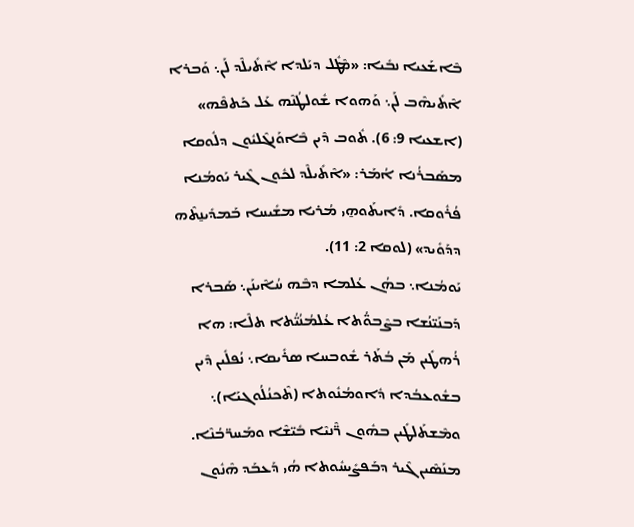ܒܶܐܫܰܥܝܐ ܢܒܺܝܐ: «ܡܶܛܽܠ ܕܝܰܠܕܐ ܐܶܬܺܝܠܶܕ ܠܰܢ܆ ܘܰܒܪܐ ܐܶܬܺܝܗܶܒ ܠܰܢ܆ ܘܰܗܘܐ ܫܽܘܠܛܳܢܶܗ ܥܰܠ ܟܰܬܦܶܗ» (ܐܫܥܝܐ 9: 6). ܬܽܘܒ ܕܶܝܢ ܒܶܐܘܰܢܓܶܠܝܽܘܢ ܕܠܽܘܩܐ ܡܣܰܒܪܳܢܐ ܐܳܡܰܪ: «ܐܶܬܺܝܠܶܕ ܠܟܽܘܢ ܓܶܝܪ ܝܰܘܡܳܢܐ ܦܳܪܽܘܩܐ. ܕܺܐܝܬܰܘܗ̱ܝ ܡܳܪܝܐ ܡܫܺܝܚܐ ܒܰܡܕܺܝܢ̱ܬܶܗ ܕܕܰܘܺܝܕ» (ܠܘܩܐ 2: 11).
ܝܰܘܡܳܢܐ܆ ܒܗܳܢ ܥܳܠܡܐ ܕܒܶܗ ܚܳܐܶܝܢܰܢ܆ ܣܰܒܪܐ ܕܰܒܢܰܝ̈ܢܳܫܐ ܒܨܶܒܘ̈ܳܬܐ ܥܳܠܡܳܢܳܝ̈ܳܬܐ ܬܠܶܐ: ܗܐ ܪܳܗܛܺܝܢ ܡܰܢ ܒܳܬܰܪ ܫܽܘܒܚܐ ܣܪܺܝܩܐ܆ ܢܳܦܠܺܝܢ ܕܶܝܢ ܒܫܽܘܥܒܳܕܐ ܕܽܐܘܡܳܢܽܘܬܐ (ܬܶܟܢܳܠܳܘܓܝܰܐ)܆ ܘܡܶܫܬܰܠܛܺܝܢ ܒܗܽܘܢ ܪ̈ܶܢܝܶܐ ܒܺܝ̈ܫܶܐ ܘܡܰܚܪ̈ܒܳܢܶܐ. ܡܢܰܣܶܝܢ ܓܶܝܪ ܕܒܰܦܨܺܝܚܽܘܬܐ ܗܳܝ ܕܰܥܒܰܕ ܗܶܢܽܘܢ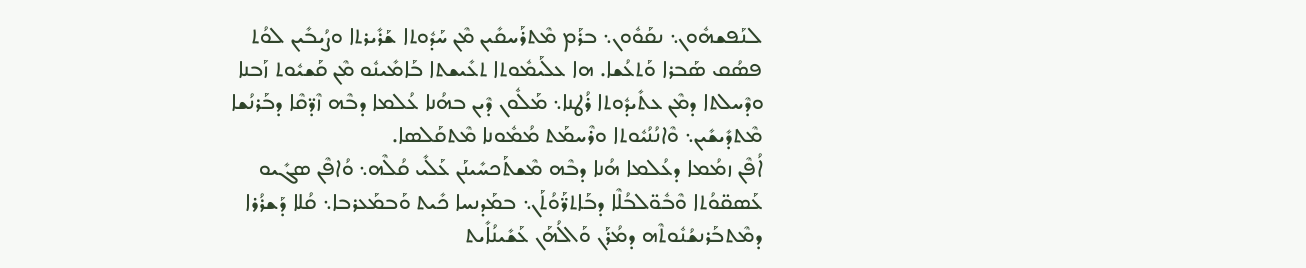ܠܢܰܦܫܗܽܘܢ܆ ܢܩܰܘܽܘܢ܆ ܒܪܰܡ ܡܶܬܪܰܚܩܺܝܢ ܡܶܢ ܚܰܕܽܘܬܐ ܫܰܪܺܝܪܬܐ ܘܨܳܝܒܺܝܢ ܠܘܳܬ ܦܣܳܩ ܣܰܒܪܐ ܘܰܬܥܳܫܐ. ܗܐ ܥܠܰܝܡܽܘܬܐ ܬܥܺܝܫܬܐ ܒܰܐܡܺܝܢܽܘ ܡܶܢ ܩܰܫܝܽܘܬ ܙܰܒܢܐ ܘܕܶܚܠܬܐ ܕܡܶܢ ܥܬܺܝܕܽܘܬܐ ܪܳܛܢܐ܆ ܡܰܠܽܘܢ ܕܶܝܢ ܒܗܳܢܐ ܥܳܠܡܐ ܕܒܶܗ ܙܶܕ̈ܩܶܐ ܕܒܰܪܢܳܫܐ ܡܶܬܕܺܝܫܺܝܢ܆ ܘܶܐܢܳܢܳܝܽܘܬܐ ܘܪܶܚܡܰܬ ܡܳܡܽܘܢܐ ܡܶܬܩܰܠܣܐ.
ܐܳܦܶܢ ܙܡܳܡܐ ܕܥܳܠܡܐ ܗܳܢܐ ܕܒܶܗ ܡܶܫܬܰܟܚܺܝܢܰܢ ܥܰܠܺܝ ܩܳܠܶܗ܆ ܘܳܐܦܶܢ ܣܓܺܝܘ ܥܰܣܩ̈ܘܳܬܐ ܘܶܒܽܘ̈ܠܒܳܠܶܐ ܕܒܰܐܬܪ̈ܰܘܳܬܰܢ܆ ܒܡܰܕܢܚܐ ܟܺܝܬ ܘܰܒܡܰܥܪܒܐ܆ ܩܳܠܐ ܕܰܫܪܳܪܐ ܕܡܶܬܒܰܪܢܫܳܢܽܘܬܶܗ ܕܡܳܪܰܢ ܘܰܐܠܳܗܰܢ ܥܰܫܺܝܢܳܐܺܝܬ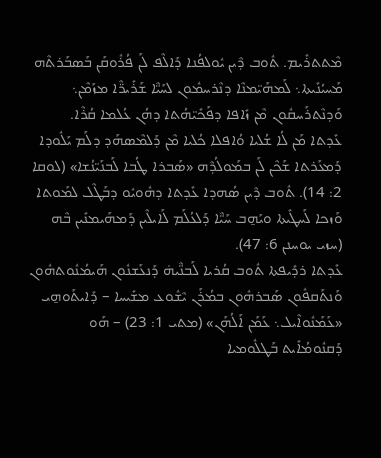ܡܶܬܬܪܺܝܡ. ܬܽܘܒ ܕܶܝܢ ܝܽܘܠܦܳܢܐ ܕܰܐܠܶܦ ܠܰܢ ܦܳܪܽܘܩܰܢ ܒܰܣܒܰܪܬܶܗ ܡܰܚܝܳܢܺܝܬܐ܆ ܠܰܡܗܰܝ̈ܡܢܶܐ ܕܢܶܪܚܡܽܘܢ ܠܚܰܝ̈ܶܐ ܫܰܪܺܝܪ̈ܶܐ ܡܙܰܡܶܢ܆ ܘܰܕܢܶܬܪܰܚܩܽܘܢ ܡܶܢ ܙܺܐܦܐ ܕܦܰܟܺܝ̈ܗܳܬܐ ܕܗܳܢ ܥܳܠܡܐ ܩܳܪܶܐ.
ܥܺܕܬܐ ܡܰܢ ܠܳܐ ܫܳܠܝܐ ܘܳܐܦܠܐ ܟܳܠܝܐ ܡܶܢ ܕܰܠܡܶܣܗܰܕ ܕܠܰܡ ܝܰܠܽܘܕܐ ܕܰܡܥܰܪܬܐ ܫܰܟܶܢ ܠܰܢ ܒܡܰܘܠܳܕܶܗ «ܣܰܒܪܐ ܛܳܒܐ ܠܰܒܢܰܝ̈ܢܳܫܐ» (ܠܘܩܐ 2: 14). ܬܽܘܒ ܕܶܝܢ ܣܳܗܕܐ ܥܺܕܬܐ ܕܗܽܘܝܽܘ ܕܒܰܛܶܠ ܠܡܰܘܬܐ ܘܰܙܟܐ ܠܰܚܛܺܝܬܐ ܘܝܰܗ̱ܒ ܚܰܝ̈ܶܐ ܕܰܠܥܳܠܰܡ ܠܰܐܝܠܶܝܢ ܕܰܡܗܰܝܡܢܺܝܢ ܒܶܗ (ܚܙܝ ܝܘܚܢܢ 6: 47).
ܥܺܕܬܐ ܪܕܺܝܦܬܐ ܬܽܘܒ ܩܳܪܝܐ ܠܰܒܢ̈ܶܝܗ̇ ܕܰܢܥܰܫܢܽܘܢ ܗܰܝܡܳܢܽܘܬܗܽܘܢ ܘܰܢܬܰܩܦܽܘܢ ܣܰܒܪܗܽܘܢ ܒܡܳܪܰܢ ܝܶܫܽܘܥ ܡܫܺܝܚܐ – ܕܺܐܝܬܰܘܗ̱ܝ «ܥܰܡܰܢܽܘܐܶܝܠ܆ ܥܰܡܰܢ ܐܰܠܳܗܰܢ» (ܡܬܝ 1: 23) – ܗܰܘ ܕܰܩܢܽܘܡܳܐܺܝܬ ܒܰܛܠܽܘܡܝܐ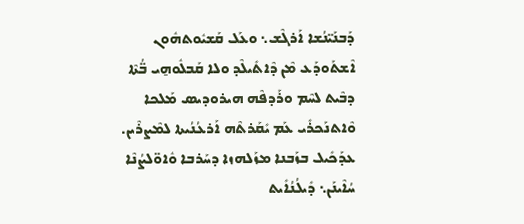ܕܰܒܢܰܝ̈ܢܳܫܐ ܐܰܪܓܶܫ܆ ܘܥܰܠ ܩܰܫܝܽܘܬܗܽܘܢ ܐܶܫܬܰܘܕܰܥ ܡܶܢ ܕܶܐܬܺܝܠܶܕ ܘܠܐ ܩܰܒܠܽܘܗ̱ܝ ܒ̈ܳܬܶܐ ܕܒܶܝܬ ܠܚܶܡ ܘܪܰܕܦܶܗ ܗܝܪܘܕܝܣ ܡܰܠܟܐ ܘܶܐܬܢܰܟܪܺܝ ܥܰܡ ܝܺܩܰܪܬܶܗ ܐܰܪܥܳܢܳܝܬܐ ܠܡܶܨܪܶܝܢ.
ܥܕܰܟܺܝܠ ܒܙܰܒܢܐ ܡܙܰܠܗܙܐ ܕܚܰܪܒܐ ܘܽܐܘ̈ܠܨܳܢܶܐ ܚܳܐܶܝܢܰܢ܆ ܕܺܝܠܳܢܳܐܺܝܬ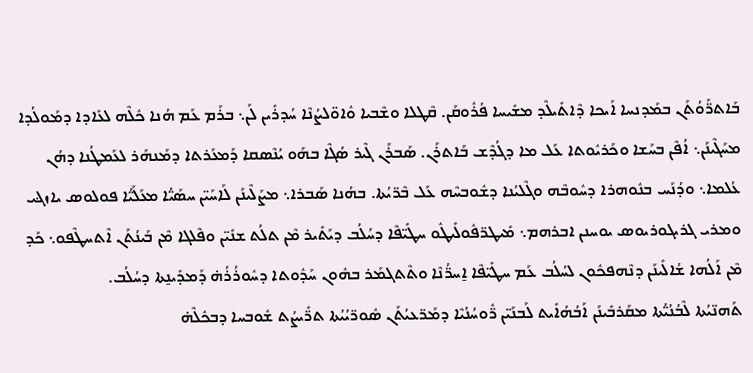ܒܰܐܬܪ̈ܰܘܳܬܰܢ ܒܡܰܕܢܚܐ ܐܰܝܟܐ ܕܶܐܬܺܝܠܶܕ ܡܫܺܝܚܐ ܦܳܪܽܘܩܰܢ. ܩܶܛܠܐ ܘܫܶܒܝܐ ܘܽܐܘ̈ܠܨܳܢܶܐ ܚܳܕܪܺܝܢ ܠܰܢ܆ ܒܪܰܡ ܥܰܡ ܗܳܢܐ ܟܽܠܶܗ ܠܥܺܐܕܐ ܕܡܰܘܠܳܕܐ ܡܚܰܓܶܝܢܰܢ܆ ܐܳܦܶܢ ܒܚܰܫܐ ܘܟܰܪܝܽܘܬܐ ܥܰܠ ܡܐ ܕܓܳܕܶܫ ܒܰܐܬܪܰܢ. ܣܰܒܪܰܢ ܓܶܝܪ ܣܳܓܶܐ ܒܗܰܘ ܝܳܢܶܣܩܐ ܕܰܡܥܰܪܬܐ ܕܡܰܢܗܰܪ ܠܥܰܡܛܳܢܐ ܕܗܳܢ ܥܳܠܡܐ܆ ܘܕܳܢܰܚ ܒܢܽܘܗܪܐ ܕܚܽܘܒܶܗ ܘܓܶܠܝܳܢܐ ܕܫܽܘܒܚܶܗ ܥܰܠ ܒܶܪ̈ܝܳܬܐ. ܒܗܳܢܐ ܣܰܒܪܐ܆ ܡܨܰܠܶܝܢܰܢ ܠܰܐܚܰܝ̈ܢ ܚܣܰܝ̈ܳܐ ܡܥܰܠܰܝ̈ܳܐ ܦܘܠܘܣ ܝܐܙܔܝ ܘܡܪܝ ܓܪܝܓܘܪܝܘܣ ܝܘܚܢܢ ܐܒܪܗܡ܆ ܡܺܝܛܪ̈ܦܽܘܠܺܝܛܽܘ ܚܛܺܝ̈ܦܶܐ ܕܚܳܠܳܒ ܕܝܰܬܺܝܪ ܡܶܢ ܬܠܳܬ ܫܢܺܝ̈ܢ ܘܦܶܠܓܐ ܡܶܢ ܒܰܝܢܳܬܰܢ ܐܶܬܚܛܶܦܘ܆ ܟܰܕ ܡܶܢ ܐܰܠܳܗܐ ܫܳܐܠܺܝܢܰܢ ܕܢܶܗܦܟܽܘܢ ܠܚܳܠܳܒ ܥܰܡ ܚܛܺܝ̈ܦܶܐ ܐ̱ܚܪ̈ܳܢܶܐ ܘܬܶܬܓܡܰܪ ܒܗܽܘܢ ܚܰܕܽܘܬܐ ܕܚܽܘܪܳܪܳܗ̇ ܕܰܡܕܺܝܢ̱ܬܐ ܕܚܳܠܳܒ.
ܬܰܗܢ̈ܝܳܬܐ ܠܶܒܳܢܳܝ̈ܳܬܐ ܡܩܰܪܒܺܝܢܰܢ ܐܰܒܳܗܳܐܺܝܬ ܠܰܒܢܰܝ̈ܢ ܪ̈ܽܘܚܳܢܳܝܶܐ ܕܡܰܪ̈ܥܝܳܬܰܢ ܣܽܘܪ̈ܝܳܝܳܬܐ ܬܪ̈ܺܝܨܳܬ ܫܽܘܒܚܐ ܕܒܟܽܠܶܗ̇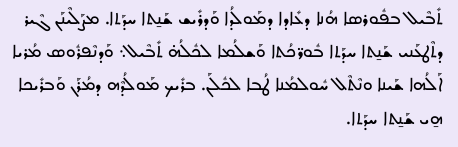ܬܺܒܶܝܠ ܒܦܽܘܪܣܐ ܗܳܢܐ ܕܥܺܐܕܐ ܕܡܰܘܠܳܕܐ ܘܰܕܪܺܝܫ ܫܰܢ̱ܬܐ ܚܕܰܬܐ. ܡܨܰܠܶܝܢܰܢ ܓܶܝܪ ܕܬܶܛܥܰܢܝ ܫܰܢ̱ܬܐ ܚܕܰܬܐ ܒܽܘܪ̈ܟܳܬܐ ܘܰܫܠܳܡܐ ܠܟܽܠܳܗ̇ ܬܺܒܶܝܠ܆ ܘܰܕܢܶܦܪܽܘܣ ܡܳܪܝܐ ܐܰܠܳܗܐ ܫܰܝܢܐ ܘܢܶܬܶܠ ܚܽܘܠܡܳܢܐ ܛܳܒܐ ܠܟܽܠܰܢ. ܒܪܺܝܟ ܡܰܘܠܳܕܶܗ ܕܡܳܪܰܢ ܘܰܒܪܺܝܟܐ ܗ̱ܝ ܫܰܢ̱ܬܐ ܚܕܰܬܐ.